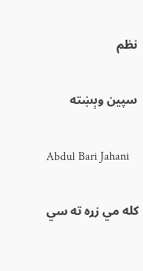نظم

سپين وېښته

Abdul Bari Jahani

كله مي زړه ته سي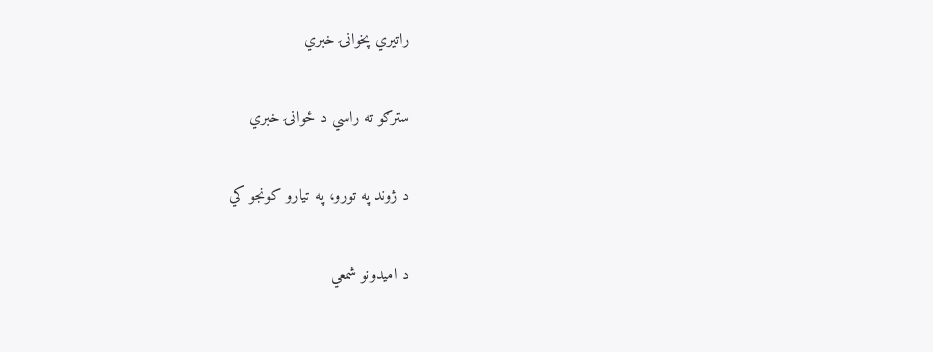راتيري پخوانۍ خبري

سترګو ته راسي د ځوانۍ خبري

د ژوند په تورو، په تيارو كونجو كي

د اميدونو شمعي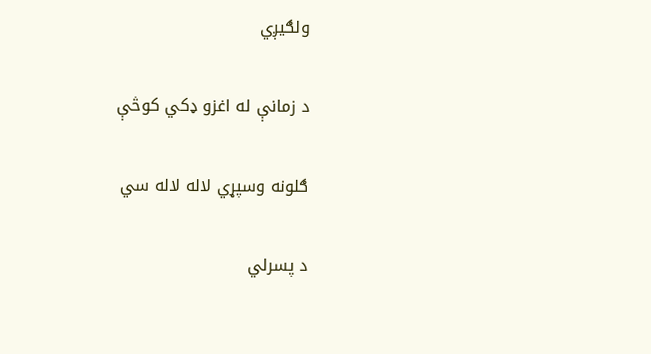ولګيږي

د زمانې له اغزو ډكي كوڅې

ګلونه وسپړي لاله لاله سي

د پسرلي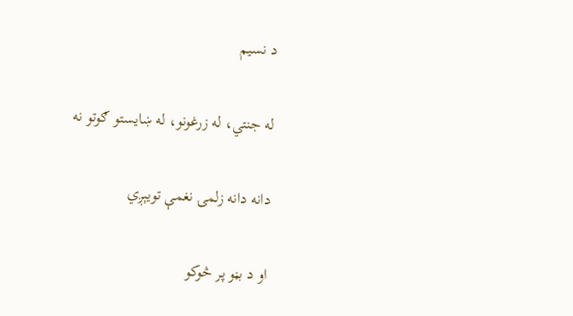د نسيم

له جنتي، له زرغونو، له ښايستو ګوتو نه

دانه دانه زلمۍ نغمې تويېږي

او د بڼو پر څوكو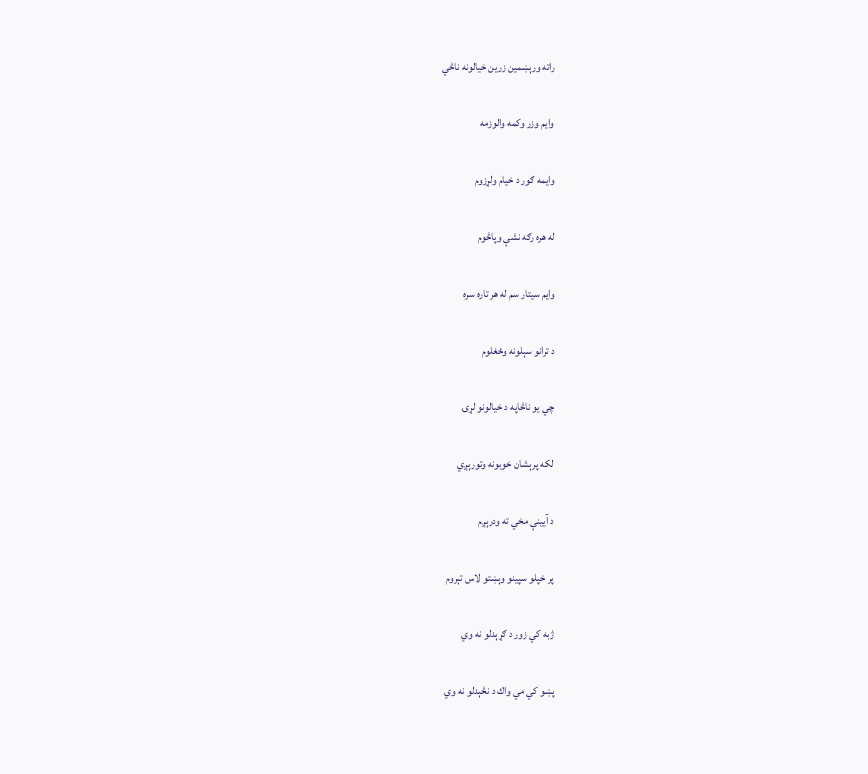راته ورېښمين زرين خيالونه ناڅي

وايم وزر وكمه والوزمه

وايمه ګور د خيام ولړزوم

له هره رګه نشې وپاڅوم

وايم سيتار سم له هر تاره سره

د ترانو سېلونه وځغلوم

چي يو ناڅاپه د خيالونو لړۍ

لكه پرېشان خوبونه وتورېږي

د آيينې مخي ته ودرېږم

پر خپلو سپينو وېښتو لاس تېروم

ژبه كي زور د ګړېدلو نه وي

پښو كي مي واك د نڅېدلو نه وي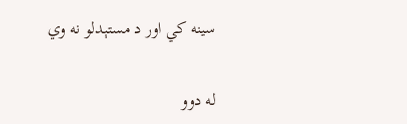سينه كي اور د مستېدلو نه وي

له دوو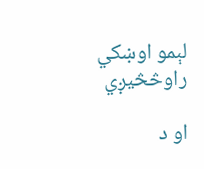لېمو اوښكي راوڅڅيږي

او د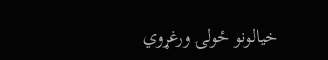خيالونو ځولۍ ورغړوي